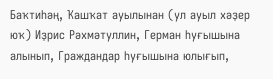Баҡтиһәң, Ҡашҡат ауылынан (ул ауыл хәҙер юҡ) Иҙрис Рәхмәтуллин, Герман һуғышына алынып, Граждандар һуғышына юлығып,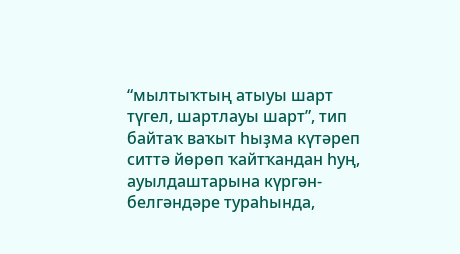“мылтыҡтың атыуы шарт түгел, шартлауы шарт”, тип байтаҡ ваҡыт һыҙма күтәреп ситтә йөрөп ҡайтҡандан һуң, ауылдаштарына күргән-белгәндәре тураһында,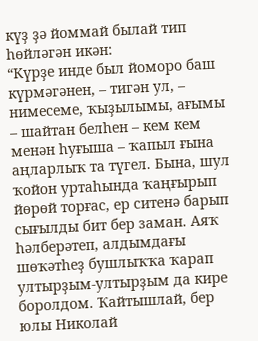күҙ ҙә йоммай былай тип һөйләгән икән:
“Күрҙе инде был йоморо баш күрмәгәнен, – тигән ул, – нимесеме, ҡыҙылымы, ағымы – шайтан белһен – кем кем менән һуғыша – ҡапыл ғына аңларлыҡ та түгел. Бына, шул ҡойон уртаһында ҡаңғырып йөрөй торғас, ер ситенә барып сығылды бит бер заман. Аяҡ һәлберәтеп, алдымдағы шөҡәтһеҙ бушлыҡҡа ҡарап ултырҙым-ултырҙым да кире боролдом. Ҡайтышлай, бер юлы Николай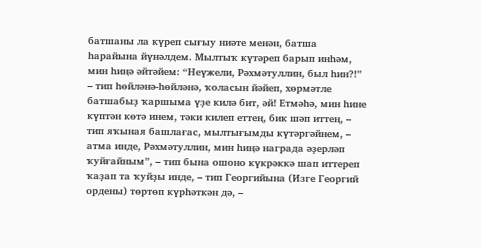батшаны ла күреп сығыу ниәте менән, батша һарайына йүнәлдем. Мылтыҡ күтәреп барып инһәм, мин һиңә әйтәйем: “Неүжели, Рәхмәтуллин, был һин?!” – тип һөйләнә-һөйләнә, ҡоласын йәйеп, хөрмәтле батшабыҙ ҡаршыма үҙе килә бит, әй! Етмәһә, мин һине күптән көтә инем, тәки килеп еттең, бик шәп иттең, – тип яҡыная башлағас, мылтығымды күтәргәйнем, – атма инде, Рәхмәтуллин, мин һиңә награда әҙерләп ҡуйғайным”, – тип бына ошоно күкрәккә шап иттереп ҡаҙап та ҡуйҙы инде, – тип Георгийына (Изге Георгий ордены) төртөп күрһәткән дә, –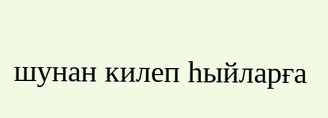шунан килеп һыйларға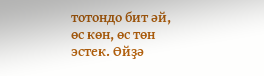тотондо бит әй, өс көн, өс төн эстек. Өйҙә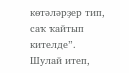көтәләрҙер тип, саҡ ҡайтып кителде”.
Шулай итеп,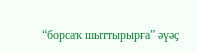“борсаҡ шыттырырға” әүәҫ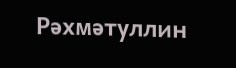Рәхмәтуллин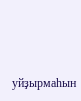уйҙырмаһын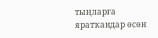тыңларға яратҡандар өсөн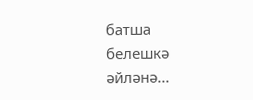батша белешкә әйләнә...